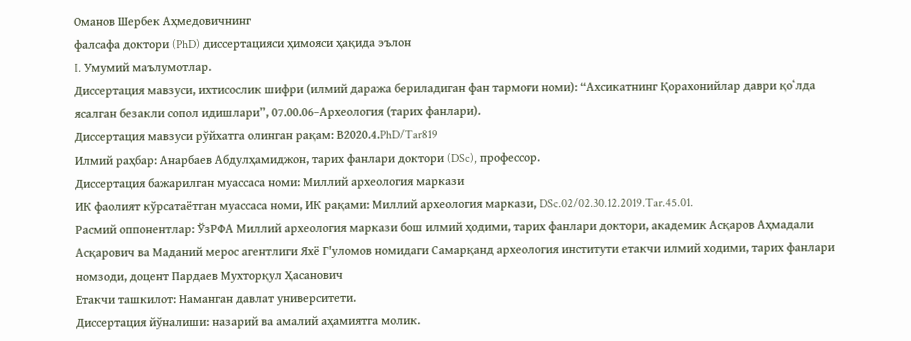Оманов Шербек Аҳмедовичнинг
фалсафа доктори (PhD) диссертацияси ҳимояси ҳақида эълон
I. Умумий маълумотлар.
Диссертация мавзуси, ихтисослик шифри (илмий даража бериладиган фан тармоғи номи): “Ахсикатнинг Қорахонийлар даври қоʻлда ясалган безакли сопол идишлари”, 07.00.06–Археология (тарих фанлари).
Диссертация мавзуси рўйхатга олинган рақам: В2020.4.PhD/Tar819
Илмий раҳбар: Анарбаев Абдулҳамиджон, тарих фанлари доктори (DSc), профессор.
Диссертация бажарилган муассаса номи: Миллий археология маркази
ИК фаолият кўрсатаётган муассаса номи, ИК рақами: Миллий археология маркази, DSc.02/02.30.12.2019.Tar.45.01.
Расмий оппонентлар: ЎзРФА Миллий археология маркази бош илмий ҳодими, тарих фанлари доктори, академик Асқаров Аҳмадали Асқарович ва Маданий мерос агентлиги Яхё Г'уломов номидаги Самарқанд археология институти етакчи илмий ходими, тарих фанлари номзоди, доцент Пардаев Мухторқул Ҳасанович
Етакчи ташкилот: Наманган давлат университети.
Диссертация йўналиши: назарий ва амалий аҳамиятга молик.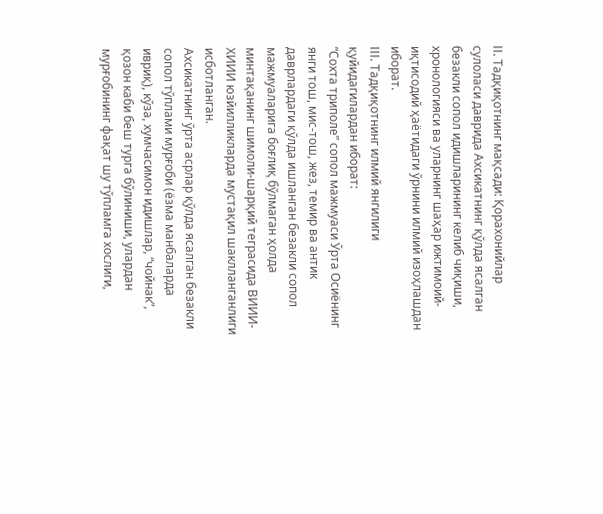II. Тадқиқотнинг мақсади: Қорахонийлар сулоласи даврида Ахсикатнинг қўлда ясалган безакли сопол идишларининг келиб чиқиши, хронологияси ва уларнинг шаҳар ижтимоий-иқтисодий ҳаётидаги ўрнини илмий изоҳлашдан иборат.
III. Тадқиқотнинг илмий янгилиги қуйидагилардан иборат:
“Сохта триполе” сопол мажмуаси Ўрта Осиёнинг янги тош, мис-тош, жез, темир ва антик даврлардаги қўлда ишланган безакли сопол мажмуаларига боғлиқ бўлмаган ҳолда минтақанинг шимоли-шарқий теграсида ВИИИ-ХИИИ юзйилликларда мустақил шаклланганлиги исботланган.
Ахсикатнинг ўрта асрлар қўлда ясалган безакли сопол тўплами мурғоби (ёзма манбаларда ивриқ), кўза, хумчасимон идишлар, “чойнак”, қозон каби беш турга бўлиниши, улардан мурғобининг фақат шу тўпламга хослиги,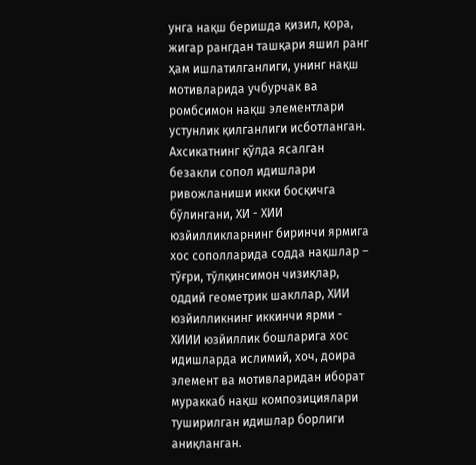унга нақш беришда қизил, қора, жигар рангдан ташқари яшил ранг ҳам ишлатилганлиги, унинг нақш мотивларида учбурчак ва ромбсимон нақш элементлари устунлик қилганлиги исботланган.
Ахсикатнинг қўлда ясалган безакли сопол идишлари ривожланиши икки босқичга бўлингани, ХИ - ХИИ юзйилликларнинг биринчи ярмига хос сополларида содда нақшлар – тўғри, тўлқинсимон чизиқлар, оддий геометрик шакллар, ХИИ юзйилликнинг иккинчи ярми - ХИИИ юзйиллик бошларига хос идишларда ислимий, хоч, доира элемент ва мотивларидан иборат мураккаб нақш композициялари туширилган идишлар борлиги аниқланган.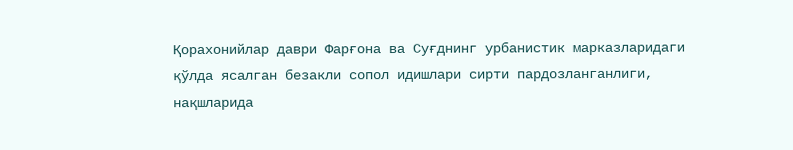Қорахонийлар даври Фарғона ва Суғднинг урбанистик марказларидаги қўлда ясалган безакли сопол идишлари сирти пардозланганлиги, нақшларида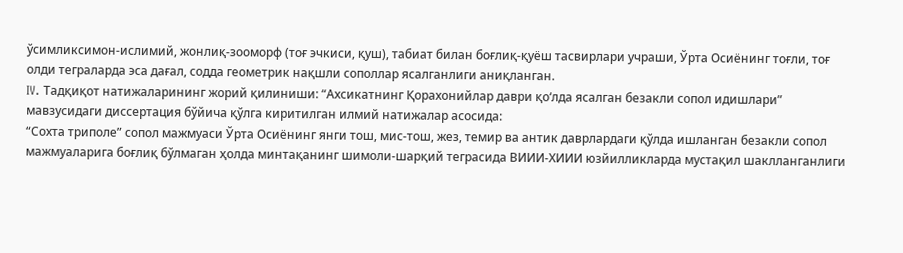ўсимликсимон-ислимий, жонлиқ-зооморф (тоғ эчкиси, қуш), табиат билан боғлиқ-қуёш тасвирлари учраши, Ўрта Осиёнинг тоғли, тоғ олди теграларда эса дағал, содда геометрик нақшли сополлар ясалганлиги аниқланган.
IV. Тадқиқот натижаларининг жорий қилиниши: “Ахсикатнинг Қорахонийлар даври қоʻлда ясалган безакли сопол идишлари” мавзусидаги диссертация бўйича қўлга киритилган илмий натижалар асосида:
“Сохта триполе” сопол мажмуаси Ўрта Осиёнинг янги тош, мис-тош, жез, темир ва антик даврлардаги қўлда ишланган безакли сопол мажмуаларига боғлиқ бўлмаган ҳолда минтақанинг шимоли-шарқий теграсида ВИИИ-ХИИИ юзйилликларда мустақил шаклланганлиги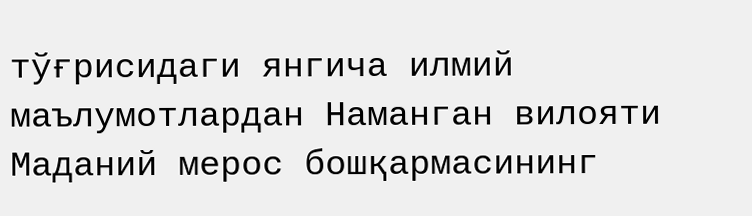тўғрисидаги янгича илмий маълумотлардан Наманган вилояти Маданий мерос бошқармасининг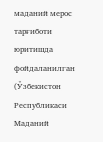маданий мерос тарғиботи юритишда фойдаланилган (Ўзбекистон Республикаси Маданий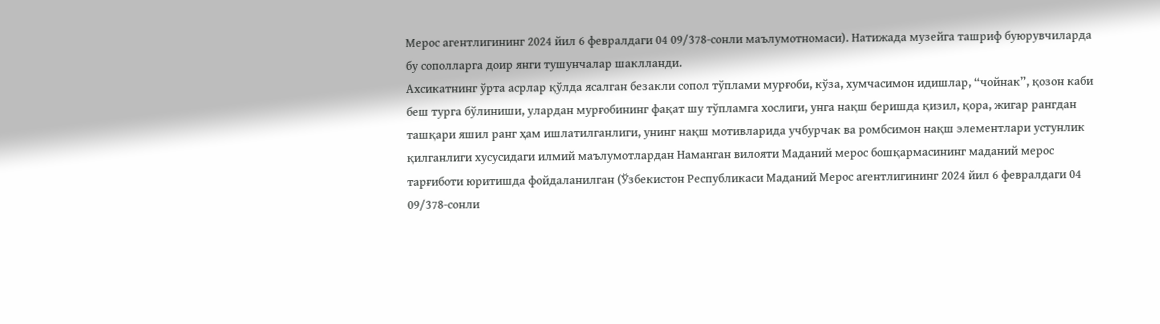Мерос агентлигининг 2024 йил 6 февралдаги 04 09/378-сонли маълумотномаси). Натижада музейга ташриф буюрувчиларда бу сополларга доир янги тушунчалар шаклланди.
Ахсикатнинг ўрта асрлар қўлда ясалган безакли сопол тўплами мурғоби, кўза, хумчасимон идишлар, “чойнак”, қозон каби беш турга бўлиниши, улардан мурғобининг фақат шу тўпламга хослиги, унга нақш беришда қизил, қора, жигар рангдан ташқари яшил ранг ҳам ишлатилганлиги, унинг нақш мотивларида учбурчак ва ромбсимон нақш элементлари устунлик қилганлиги хусусидаги илмий маълумотлардан Наманган вилояти Маданий мерос бошқармасининг маданий мерос тарғиботи юритишда фойдаланилган (Ўзбекистон Республикаси Маданий Мерос агентлигининг 2024 йил 6 февралдаги 04 09/378-сонли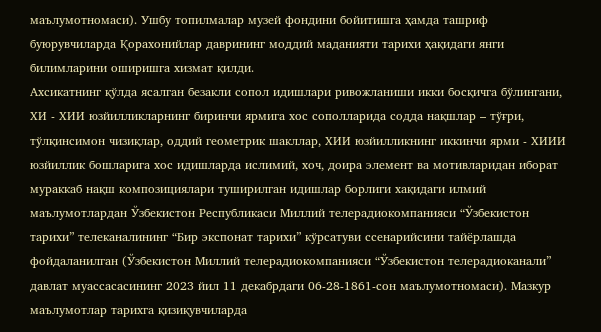маълумотномаси). Ушбу топилмалар музей фондини бойитишга ҳамда ташриф буюрувчиларда Қорахонийлар даврининг моддий маданияти тарихи ҳақидаги янги билимларини оширишга хизмат қилди.
Ахсикатнинг қўлда ясалган безакли сопол идишлари ривожланиши икки босқичга бўлингани, ХИ - ХИИ юзйилликларнинг биринчи ярмига хос сополларида содда нақшлар – тўғри, тўлқинсимон чизиқлар, оддий геометрик шакллар, ХИИ юзйилликнинг иккинчи ярми - ХИИИ юзйиллик бошларига хос идишларда ислимий, хоч, доира элемент ва мотивларидан иборат мураккаб нақш композициялари туширилган идишлар борлиги хақидаги илмий маълумотлардан Ўзбекистон Республикаси Миллий телерадиокомпанияси “Ўзбекистон тарихи” телеканалининг “Бир экспонат тарихи” кўрсатуви ссенарийсини тайёрлашда фойдаланилган (Ўзбекистон Миллий телерадиокомпанияси “Ўзбекистон телерадиоканали” давлат муассасасининг 2023 йил 11 декабрдаги 06-28-1861-сон маълумотномаси). Мазкур маълумотлар тарихга қизиқувчиларда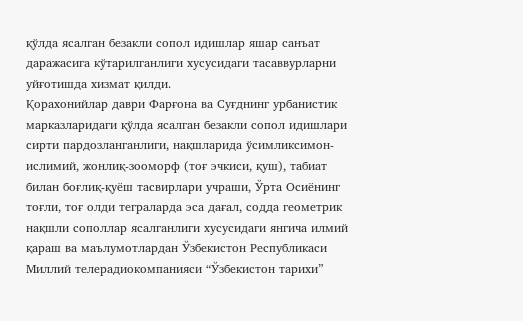қўлда ясалган безакли сопол идишлар яшар санъат даражасига кўтарилганлиги хусусидаги тасаввурларни уйғотишда хизмат қилди.
Қорахонийлар даври Фарғона ва Суғднинг урбанистик марказларидаги қўлда ясалган безакли сопол идишлари сирти пардозланганлиги, нақшларида ўсимликсимон-ислимий, жонлиқ-зооморф (тоғ эчкиси, қуш), табиат билан боғлиқ-қуёш тасвирлари учраши, Ўрта Осиёнинг тоғли, тоғ олди теграларда эса дағал, содда геометрик нақшли сополлар ясалганлиги хусусидаги янгича илмий қараш ва маълумотлардан Ўзбекистон Республикаси Миллий телерадиокомпанияси “Ўзбекистон тарихи”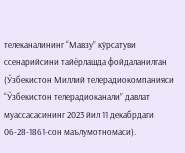телеканалининг “Мавзу” кўрсатуви ссенарийсини тайёрлашда фойдаланилган (Ўзбекистон Миллий телерадиокомпанияси “Ўзбекистон телерадиоканали” давлат муассасасининг 2023 йил 11 декабрдаги 06-28-1861-сон маълумотномаси).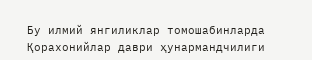Бу илмий янгиликлар томошабинларда Қорахонийлар даври ҳунармандчилиги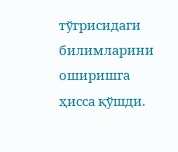тўгрисидаги билимларини оширишга ҳисса қўшди.